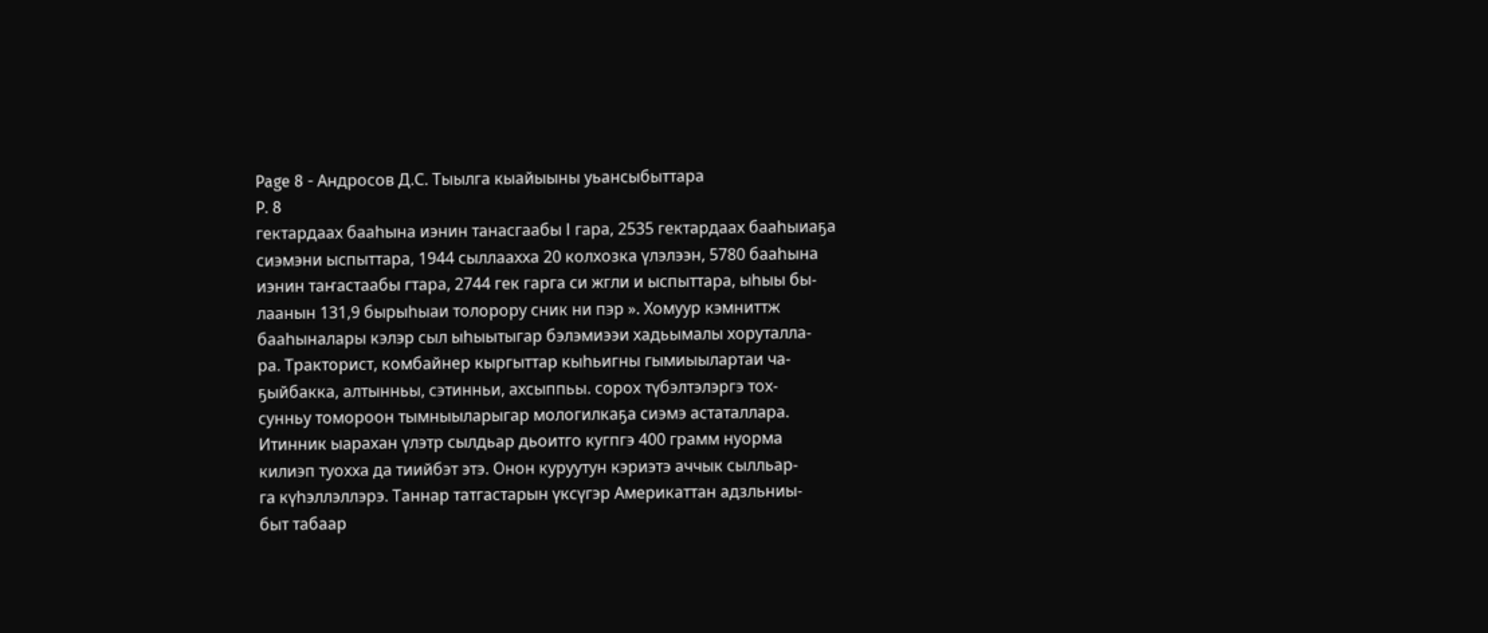Page 8 - Андросов Д.С. Тыылга кыайыыны уьансыбыттара
P. 8
гектардаах бааһына иэнин танасгаабы I гара, 2535 гектардаах бааһыиаҕа
сиэмэни ыспыттара, 1944 сыллаахха 20 колхозка үлэлээн, 5780 бааһына
иэнин таҥастаабы гтара, 2744 гек гарга си жгли и ыспыттара, ыһыы бы-
лаанын 131,9 бырыһыаи толорору сник ни пэр ». Хомуур кэмниттж
бааһыналары кэлэр сыл ыһыытыгар бэлэмиээи хадьымалы хоруталла-
ра. Тракторист, комбайнер кыргыттар кыһьигны гымиыылартаи ча-
ҕыйбакка, алтынньы, сэтинньи, ахсыппьы. сорох түбэлтэлэргэ тох-
сунньу томороон тымныыларыгар мологилкаҕа сиэмэ астаталлара.
Итинник ыарахан үлэтр сылдьар дьоитго кугпгэ 400 грамм нуорма
килиэп туохха да тиийбэт этэ. Онон куруутун кэриэтэ аччык сылльар-
га күһэллэллэрэ. Таннар татгастарын үксүгэр Америкаттан адзльниы-
быт табаар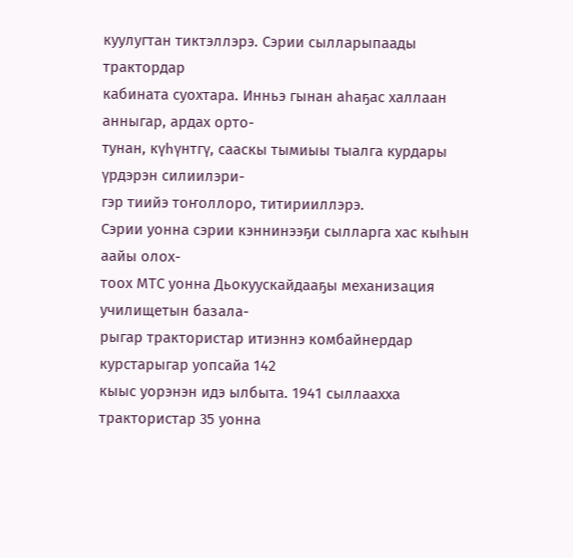куулугтан тиктэллэрэ. Сэрии сылларыпаады трактордар
кабината суохтара. Инньэ гынан аһаҕас халлаан анныгар, ардах орто-
тунан, күһүнтгү, сааскы тымиыы тыалга курдары үрдэрэн силиилэри-
гэр тиийэ тоҥоллоро, титирииллэрэ.
Сэрии уонна сэрии кэннинээҕи сылларга хас кыһын аайы олох-
тоох МТС уонна Дьокуускайдааҕы механизация училищетын базала-
рыгар трактористар итиэннэ комбайнердар курстарыгар уопсайа 142
кыыс уорэнэн идэ ылбыта. 1941 сыллаахха трактористар 35 уонна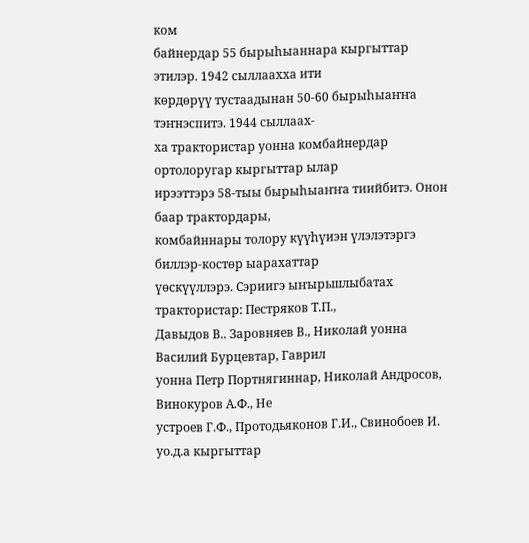ком
байнердар 55 бырыһыаннара кыргыттар этилэр. 1942 сыллаахха ити
көрдөрүү тустаадынан 50-60 бырыһыаҥҥа тэҥнэспитэ. 1944 сыллаах-
ха трактористар уонна комбайнердар ортолоругар кыргыттар ылар
ирээттэрэ 58-тыы бырыһыаҥҥа тиийбитэ. Онон баар трактордары,
комбайннары толору күүһүиэн үлэлэтэргэ биллэр-костөр ыарахаттар
үөскүүллэрэ. Сэриигэ ыҥырьшлыбатах трактористар: Пестряков Т.П.,
Давыдов В.. Заровняев В., Николай уонна Василий Бурцевтар, Гаврил
уонна Петр Портнягиннар, Николай Андросов, Винокуров А.Ф., Не
устроев Г.Ф., Протодьяконов Г.И., Свинобоев И. уо.д.а кыргыттар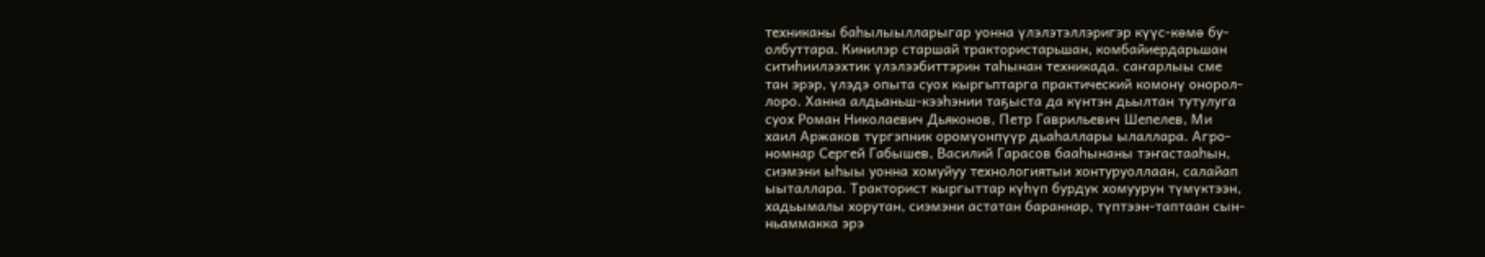техниканы баһылыылларыгар уонна үлэлэтэллэригэр күүс-көмө бу-
олбуттара. Кинилэр старшай трактористарьшан, комбайиердарьшан
ситиһиилээхтик үлэлээбиттэрин таһынан техникада. саҥарлыы сме
тан эрэр, үлэдэ опыта суох кыргьптарга практический комонү онорол-
лоро. Ханна алдьаньш-кээһэнии таҕыста да күнтэн дьылтан тутулуга
суох Роман Николаевич Дьяконов, Петр Гаврильевич Шепелев, Ми
хаил Аржаков түргэпник оромүонпүүр дьаһаллары ылаллара. Агро-
номнар Сергей Габышев, Василий Гарасов бааһынаны тэҥастааһын,
сиэмэни ыһыы уонна хомуйуу технологиятыи хонтуруоллаан, салайап
ыыталлара. Тракторист кыргыттар күһүп бурдук хомуурун түмүктээн,
хадьымалы хорутан, сиэмэни астатан бараннар, түптээн-таптаан сын-
ньаммакка эрэ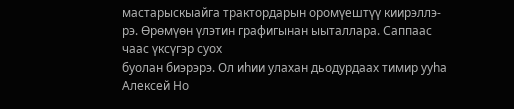мастарыскыайга трактордарын оромүештүү киирэллэ-
рэ. Өрөмүөн үлэтин графигынан ыыталлара. Саппаас чаас үксүгэр суох
буолан биэрэрэ. Ол иһии улахан дьодурдаах тимир ууһа Алексей Но